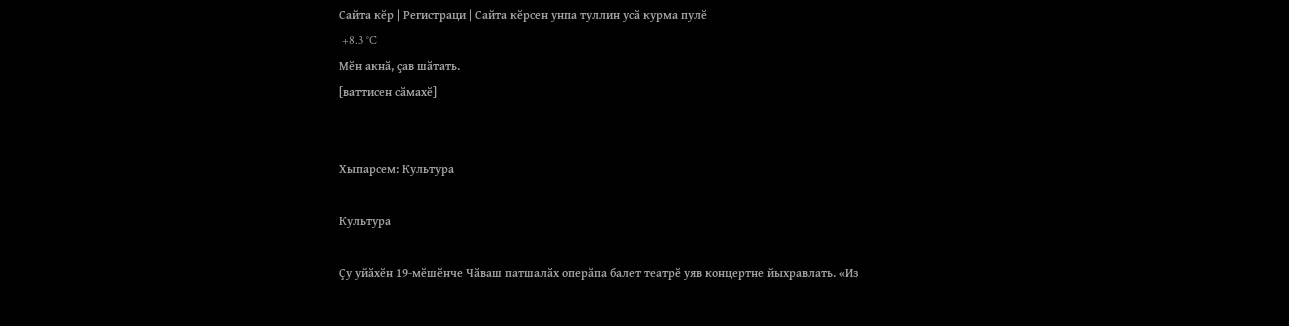Сайта кӗр | Регистраци | Сайта кӗрсен унпа туллин усӑ курма пулӗ
 +8.3 °C
Мӗн акнӑ, ҫав шӑтать.
[ваттисен сӑмахӗ]


Хыпарсем: Культура

Культура

Ҫу уйӑхӗн 19-мӗшӗнче Чӑваш патшалӑх оперӑпа балет театрӗ уяв концертне йыхравлать. «Из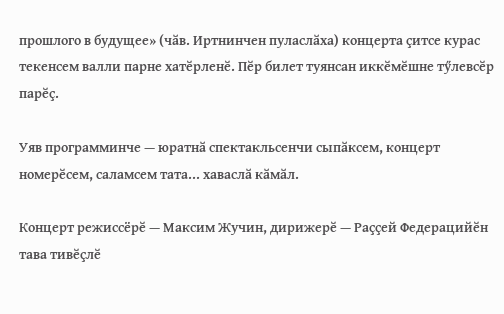прошлого в будущее» (чӑв. Иртнинчен пуласлӑха) концерта ҫитсе курас текенсем валли парне хатӗрленӗ. Пӗр билет туянсан иккӗмӗшне тӳлевсӗр парӗҫ.

Уяв программинче — юратнӑ спектакльсенчи сыпӑксем, концерт номерӗсем, саламсем тата... хаваслӑ кӑмӑл.

Концерт режиссёрӗ — Максим Жучин, дирижерӗ — Раҫҫей Федерацийӗн тава тивӗҫлӗ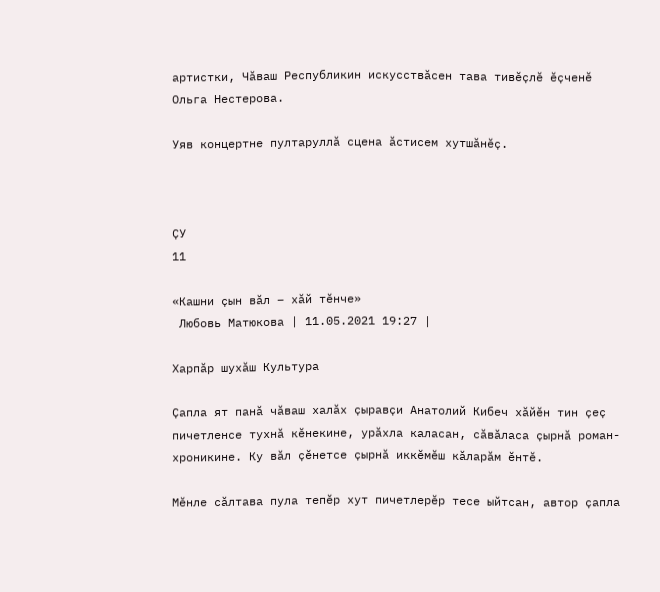артистки, Чӑваш Республикин искусствӑсен тава тивӗҫлӗ ӗҫченӗ Ольга Нестерова.

Уяв концертне пултаруллӑ сцена ӑстисем хутшӑнӗҫ.



ҪУ
11

«Кашни ҫын вӑл – хӑй тӗнче»
 Любовь Матюкова | 11.05.2021 19:27 |

Харпӑр шухӑш Культура

Ҫапла ят панӑ чӑваш халӑх ҫыравҫи Анатолий Кибеч хӑйӗн тин ҫеҫ пичетленсе тухнӑ кӗнекине, урӑхла каласан, сӑвӑласа ҫырнӑ роман-хроникине. Ку вӑл ҫӗнетсе ҫырнӑ иккӗмӗш кӑларӑм ӗнтӗ.

Мӗнле сӑлтава пула тепӗр хут пичетлерӗр тесе ыйтсан, автор ҫапла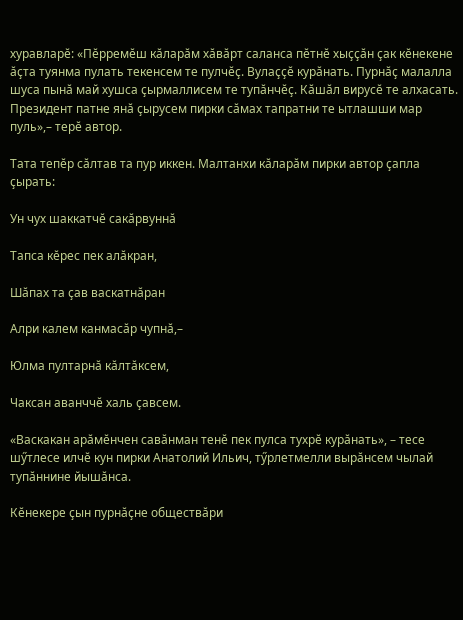хуравларӗ: «Пӗрремӗш кӑларӑм хӑвӑрт саланса пӗтнӗ хыҫҫӑн ҫак кӗнекене ӑҫта туянма пулать текенсем те пулчӗҫ. Вулаҫҫӗ курӑнать. Пурнӑҫ малалла шуса пынӑ май хушса ҫырмаллисем те тупӑнчӗҫ. Кӑшӑл вирусӗ те алхасать. Президент патне янӑ ҫырусем пирки сӑмах тапратни те ытлашши мар пуль»,– терӗ автор.

Тата тепӗр сӑлтав та пур иккен. Малтанхи кӑларӑм пирки автор ҫапла ҫырать:

Ун чух шаккатчӗ сакӑрвуннӑ

Тапса кӗрес пек алӑкран,

Шӑпах та ҫав васкатнӑран

Алри калем канмасӑр чупнӑ,–

Юлма пултарнӑ кӑлтӑксем,

Чаксан аванччӗ халь ҫавсем.

«Васкакан арӑмӗнчен савӑнман тенӗ пек пулса тухрӗ курӑнать», – тесе шӳтлесе илчӗ кун пирки Анатолий Ильич, тӳрлетмелли вырӑнсем чылай тупӑннине йышӑнса.

Кӗнекере ҫын пурнӑҫне обществӑри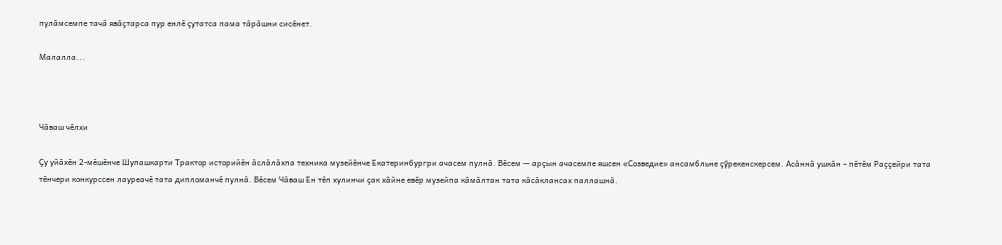пулӑмсемпе тачӑ явӑҫтарса пур енлӗ ҫутатса пама тӑрӑшни сисӗнет.

Малалла...



Чӑваш чӗлхи

Ҫу уйӑхӗн 2-мӗшӗнче Шупашкарти Трактор историйӗн ӑслӑлӑхпа техника музейӗнче Екатеринбургри ачасем пулнӑ. Вӗсем — арҫын ачасемпе яшсен «Созведие» ансамбльне ҫӳрекенскерсем. Асӑннӑ ушкӑн – пӗтӗм Раҫҫейри тата тӗнчери конкурссен лауреачӗ тата дипломанчӗ пулнӑ. Вӗсем Чӑваш Ен тӗп хулинчи ҫак хӑйне евӗр музейпа кӑмӑлтан тата кӑсӑклансах паллашнӑ.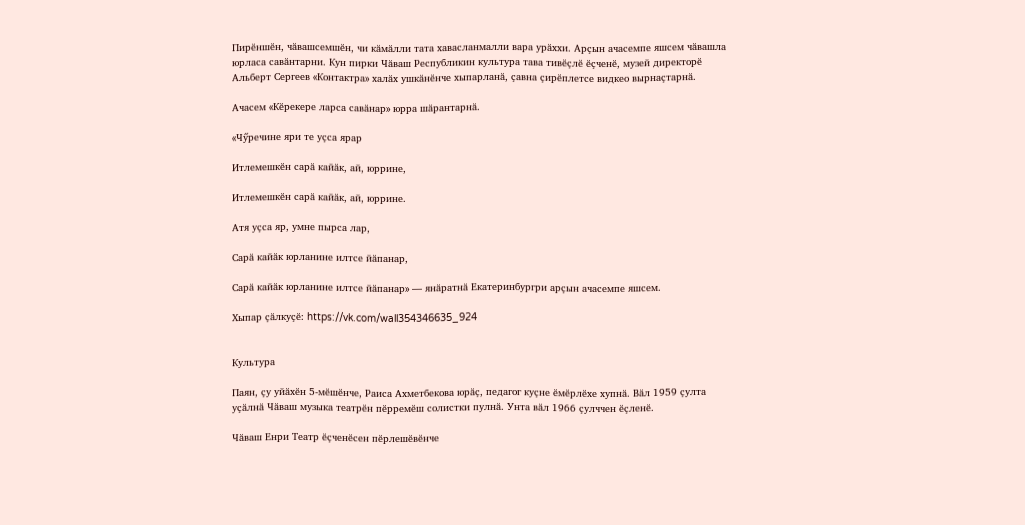Пирӗншӗн, чӑвашсемшӗн, чи кӑмӑлли тата хавасланмалли вара урӑххи. Арҫын ачасемпе яшсем чӑвашла юрласа савӑнтарни. Кун пирки Чӑваш Республикин культура тава тивӗҫлӗ ӗҫченӗ, музей директорӗ Альберт Сергеев «Контактра» халӑх ушкӑнӗнче хыпарланӑ, ҫавна ҫирӗплетсе видкео вырнаҫтарнӑ.

Ачасем «Кӗрекере ларса савӑнар» юрра шӑрантарнӑ.

«Чӳречине яри те уҫса ярар

Итлемешкӗн сарӑ кайӑк, ай, юррине,

Итлемешкӗн сарӑ кайӑк, ай, юррине.

Атя уҫса яр, умне пырса лар,

Сарӑ кайӑк юрланине илтсе йӑпанар,

Сарӑ кайӑк юрланине илтсе йӑпанар» — янӑратнӑ Екатеринбургри арҫын ачасемпе яшсем.

Хыпар ҫӑлкуҫӗ: https://vk.com/wall354346635_924


Культура

Паян, ҫу уйӑхӗн 5-мӗшӗнче, Раиса Ахметбекова юрӑҫ, педагог куҫне ӗмӗрлӗхе хупнӑ. Вӑл 1959 ҫулта уҫӑлнӑ Чӑваш музыка театрӗн пӗрремӗш солистки пулнӑ. Унта вӑл 1966 ҫулччен ӗҫленӗ.

Чӑваш Енри Театр ӗҫченӗсен пӗрлешӗвӗнче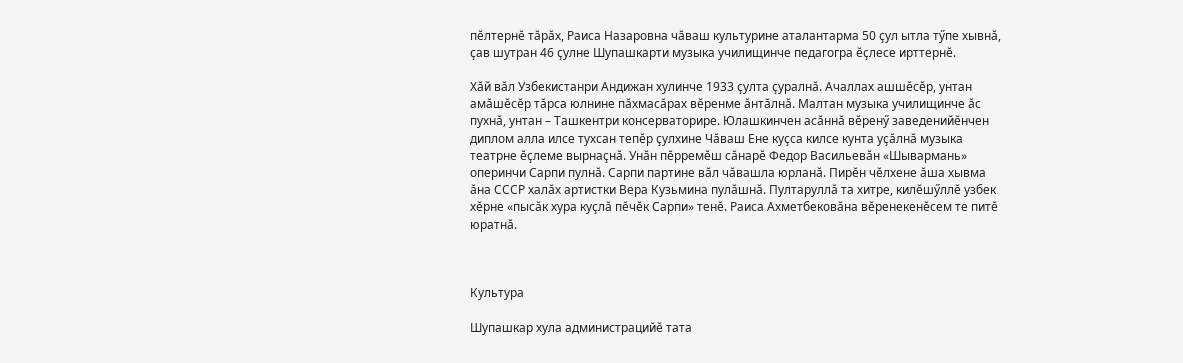пӗлтернӗ тӑрӑх, Раиса Назаровна чӑваш культурине аталантарма 50 ҫул ытла тӳпе хывнӑ, ҫав шутран 46 ҫулне Шупашкарти музыка училищинче педагогра ӗҫлесе ирттернӗ.

Хӑй вӑл Узбекистанри Андижан хулинче 1933 ҫулта ҫуралнӑ. Ачаллах ашшӗсӗр, унтан амӑшӗсӗр тӑрса юлнине пӑхмасӑрах вӗренме ӑнтӑлнӑ. Малтан музыка училищинче ӑс пухнӑ, унтан – Ташкентри консерваторире. Юлашкинчен асӑннӑ вӗренӳ заведенийӗнчен диплом алла илсе тухсан тепӗр ҫулхине Чӑваш Ене куҫса килсе кунта уҫӑлнӑ музыка театрне ӗҫлеме вырнаҫнӑ. Унӑн пӗрремӗш сӑнарӗ Федор Васильевӑн «Шывармань» оперинчи Сарпи пулнӑ. Сарпи партине вӑл чӑвашла юрланӑ. Пирӗн чӗлхене ӑша хывма ӑна СССР халӑх артистки Вера Кузьмина пулӑшнӑ. Пултаруллӑ та хитре, килӗшӳллӗ узбек хӗрне «пысӑк хура куҫлӑ пӗчӗк Сарпи» тенӗ. Раиса Ахметбековӑна вӗренекенӗсем те питӗ юратнӑ.



Культура

Шупашкар хула администрацийӗ тата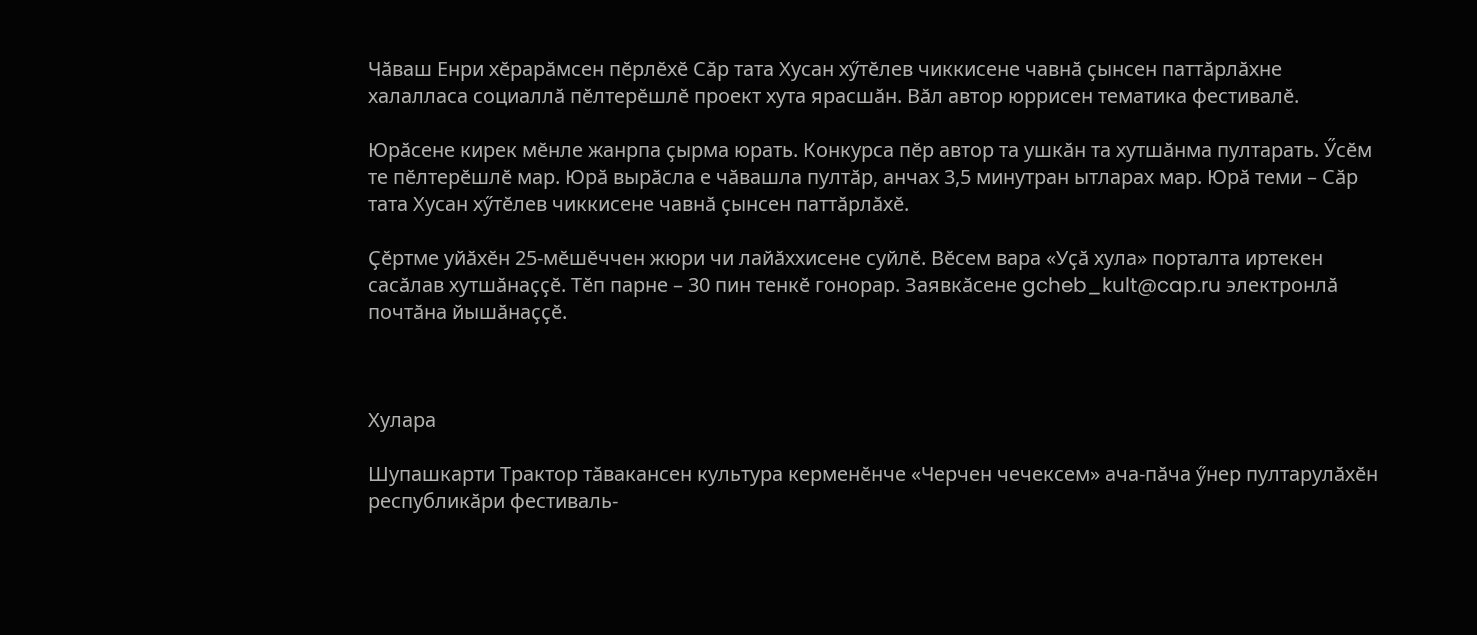Чӑваш Енри хӗрарӑмсен пӗрлӗхӗ Сӑр тата Хусан хӳтӗлев чиккисене чавнӑ ҫынсен паттӑрлӑхне халалласа социаллӑ пӗлтерӗшлӗ проект хута ярасшӑн. Вӑл автор юррисен тематика фестивалӗ.

Юрӑсене кирек мӗнле жанрпа ҫырма юрать. Конкурса пӗр автор та ушкӑн та хутшӑнма пултарать. Ӳсӗм те пӗлтерӗшлӗ мар. Юрӑ вырӑсла е чӑвашла пултӑр, анчах 3,5 минутран ытларах мар. Юрӑ теми – Сӑр тата Хусан хӳтӗлев чиккисене чавнӑ ҫынсен паттӑрлӑхӗ.

Ҫӗртме уйӑхӗн 25-мӗшӗччен жюри чи лайӑххисене суйлӗ. Вӗсем вара «Уҫӑ хула» порталта иртекен сасӑлав хутшӑнаҫҫӗ. Тӗп парне – 30 пин тенкӗ гонорар. Заявкӑсене gcheb_kult@cap.ru электронлӑ почтӑна йышӑнаҫҫӗ.



Хулара

Шупашкарти Трактор тӑвакансен культура керменӗнче «Черчен чечексем» ача-пӑча ӳнер пултарулӑхӗн республикӑри фестиваль-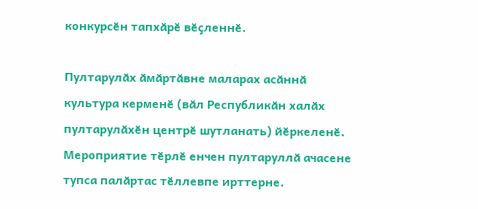конкурсӗн тапхӑрӗ вӗҫленнӗ.

Пултарулӑх ӑмӑртӑвне маларах асӑннӑ культура керменӗ (вӑл Республикӑн халӑх пултарулӑхӗн центрӗ шутланать) йӗркеленӗ. Мероприятие тӗрлӗ енчен пултаруллӑ ачасене тупса палӑртас тӗллевпе ирттерне.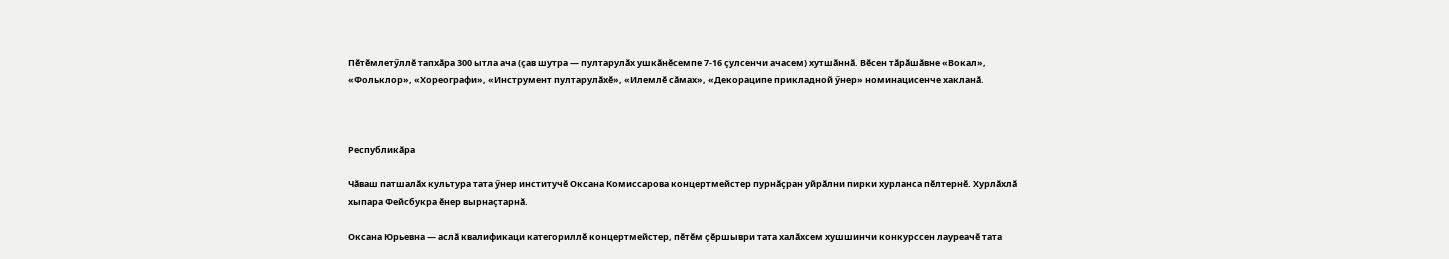Пӗтӗмлетӳллӗ тапхӑра 300 ытла ача (ҫав шутра — пултарулӑх ушкӑнӗсемпе 7-16 ҫулсенчи ачасем) хутшӑннӑ. Вӗсен тӑрӑшӑвне «Вокал», «Фольклор», «Хореографи», «Инструмент пултарулӑхӗ», «Илемлӗ сӑмах», «Декораципе прикладной ӳнер» номинацисенче хакланӑ.



Республикӑра

Чӑваш патшалӑх культура тата ӳнер институчӗ Оксана Комиссарова концертмейстер пурнӑҫран уйрӑлни пирки хурланса пӗлтернӗ. Хурлӑхлӑ хыпара Фейсбукра ӗнер вырнаҫтарнӑ.

Оксана Юрьевна — аслӑ квалификаци категориллӗ концертмейстер, пӗтӗм ҫӗршыври тата халӑхсем хушшинчи конкурссен лауреачӗ тата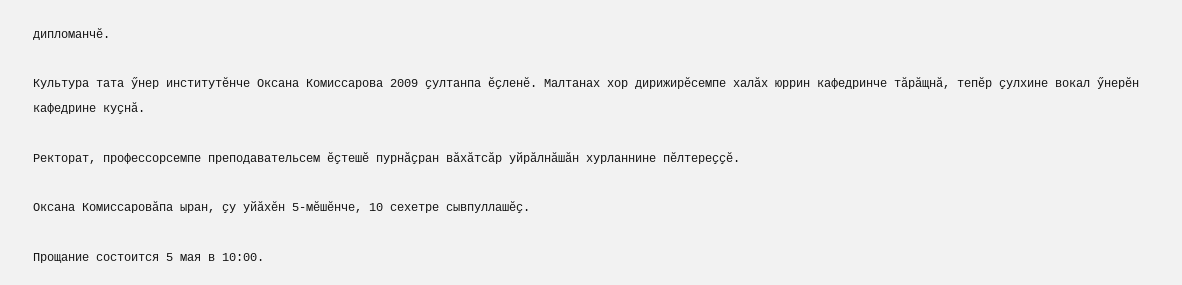дипломанчӗ.

Культура тата ӳнер институтӗнче Оксана Комиссарова 2009 ҫултанпа ӗҫленӗ. Малтанах хор дирижирӗсемпе халӑх юррин кафедринче тӑрӑщнӑ, тепӗр ҫулхине вокал ӳнерӗн кафедрине куҫнӑ.

Ректорат, профессорсемпе преподавательсем ӗҫтешӗ пурнӑҫран вӑхӑтсӑр уйрӑлнӑшӑн хурланнине пӗлтереҫҫӗ.

Оксана Комиссаровӑпа ыран, ҫу уйӑхӗн 5-мӗшӗнче, 10 сехетре сывпуллашӗҫ.

Прощание состоится 5 мая в 10:00.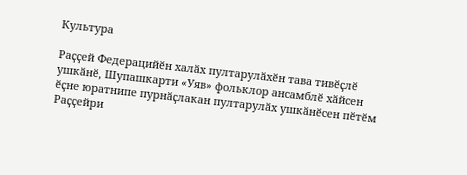Культура

Раҫҫей Федерацийӗн халӑх пултарулӑхӗн тава тивӗҫлӗ ушкӑнӗ, Шупашкарти «Уяв» фольклор ансамблӗ хӑйсен ӗҫне юратнипе пурнӑҫлакан пултарулӑх ушкӑнӗсен пӗтӗм Раҫҫейри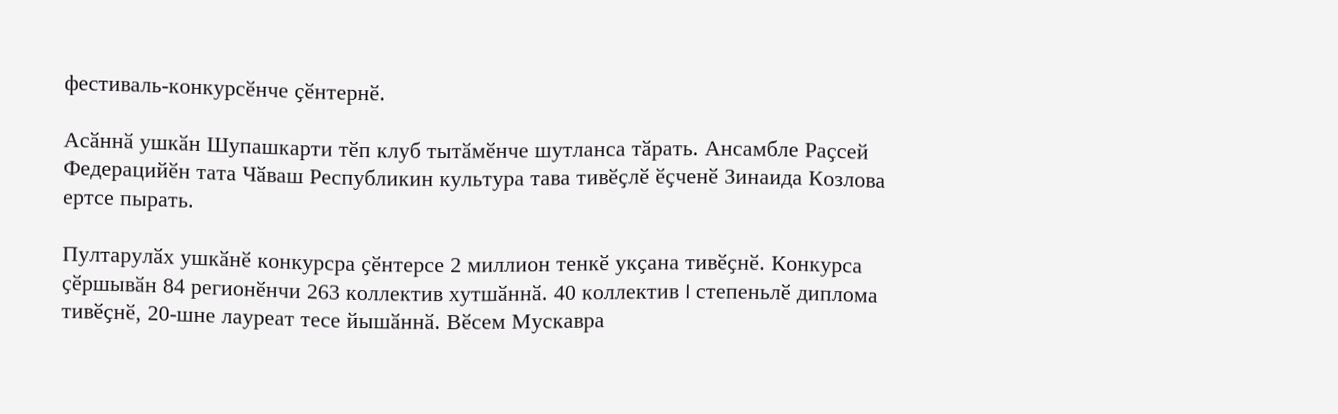фестиваль-конкурсӗнче ҫӗнтернӗ.

Асӑннӑ ушкӑн Шупашкарти тӗп клуб тытӑмӗнче шутланса тӑрать. Ансамбле Раҫсей Федерацийӗн тата Чӑваш Республикин культура тава тивӗҫлӗ ӗҫченӗ Зинаида Козлова ертсе пырать.

Пултарулӑх ушкӑнӗ конкурсра ҫӗнтерсе 2 миллион тенкӗ укҫана тивӗҫнӗ. Конкурса ҫӗршывӑн 84 регионӗнчи 263 коллектив хутшӑннӑ. 40 коллектив I степеньлӗ диплома тивӗҫнӗ, 20-шне лауреат тесе йышӑннӑ. Вӗсем Мускавра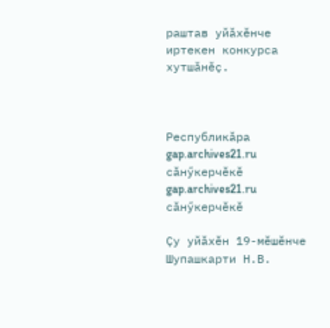раштав уйӑхӗнче иртекен конкурса хутшӑнӗҫ.



Республикӑра
gap.archives21.ru сӑнӳкерчӗкӗ
gap.archives21.ru сӑнӳкерчӗкӗ

Ҫу уйӑхӗн 19-мӗшӗнче Шупашкарти Н.В.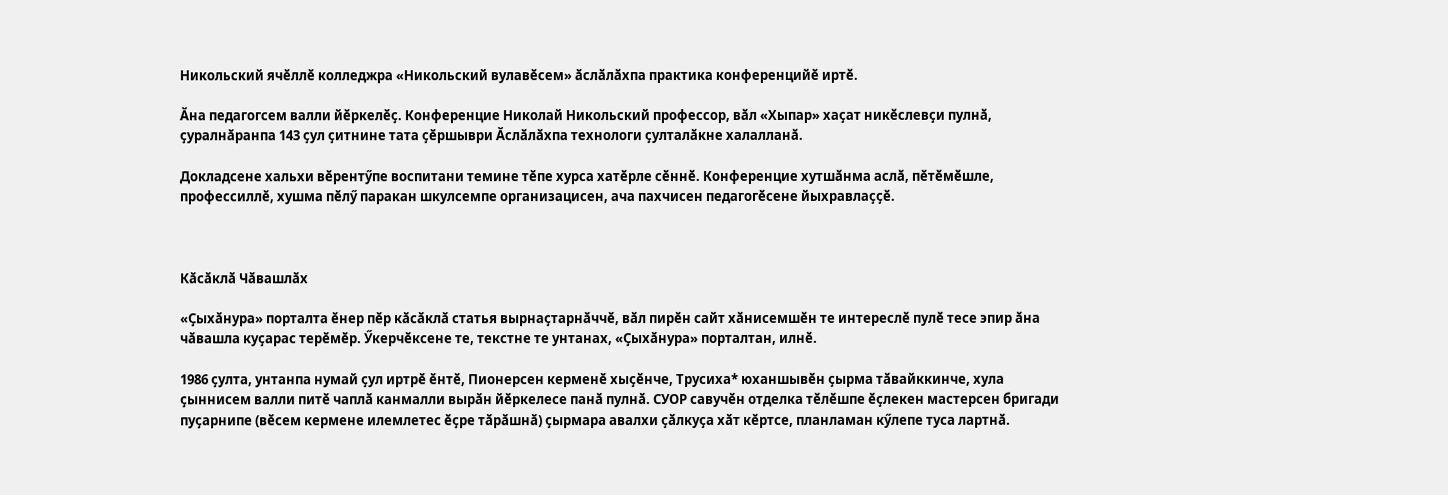Никольский ячӗллӗ колледжра «Никольский вулавӗсем» ӑслӑлӑхпа практика конференцийӗ иртӗ.

Ӑна педагогсем валли йӗркелӗҫ. Конференцие Николай Никольский профессор, вӑл «Хыпар» хаҫат никӗслевҫи пулнӑ, ҫуралнӑранпа 143 ҫул ҫитнине тата ҫӗршыври Ӑслӑлӑхпа технологи ҫулталӑкне халалланӑ.

Докладсене хальхи вӗрентӳпе воспитани темине тӗпе хурса хатӗрле сӗннӗ. Конференцие хутшӑнма аслӑ, пӗтӗмӗшле, профессиллӗ, хушма пӗлӳ паракан шкулсемпе организацисен, ача пахчисен педагогӗсене йыхравлаҫҫӗ.



Кӑсӑклӑ Чӑвашлӑх

«Ҫыхӑнура» порталта ӗнер пӗр кӑсӑклӑ статья вырнаҫтарнӑччӗ, вӑл пирӗн сайт хӑнисемшӗн те интереслӗ пулӗ тесе эпир ӑна чӑвашла куҫарас терӗмӗр. Ӳкерчӗксене те, текстне те унтанах, «Ҫыхӑнура» порталтан, илнӗ.

1986 ҫулта, унтанпа нумай ҫул иртрӗ ӗнтӗ, Пионерсен керменӗ хыҫӗнче, Трусиха* юханшывӗн ҫырма тӑвайккинче, хула ҫыннисем валли питӗ чаплӑ канмалли вырӑн йӗркелесе панӑ пулнӑ. СУОР савучӗн отделка тӗлӗшпе ӗҫлекен мастерсен бригади пуҫарнипе (вӗсем кермене илемлетес ӗҫре тӑрӑшнӑ) ҫырмара авалхи ҫӑлкуҫа хӑт кӗртсе, планламан кӳлепе туса лартнӑ.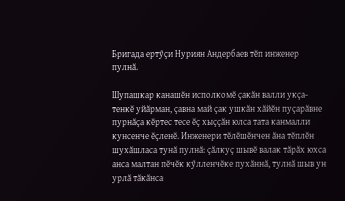Бригада ертӳҫи Нуриян Андербаев тӗп инженер пулнӑ.

Шупашкар канашӗн исполкомӗ ҫакӑн валли укҫа-тенкӗ уйӑрман, ҫавна май ҫак ушкӑн хӑйӗн пуҫарӑвне пурнӑҫа кӗртес тесе ӗҫ хыҫҫӑн юлса тата канмалли кунсенче ӗҫленӗ. Инженери тӗлӗшӗнчен ӑна тӗплӗн шухӑшласа тунӑ пулнӑ: ҫӑлкуҫ шывӗ валак тӑрӑх юхса анса малтан пӗчӗк кӳлленчӗке пухӑннӑ, тулнӑ шыв ун урлӑ тӑкӑнса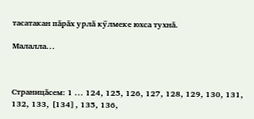тасатакан пӑрӑх урлӑ кӳлмеке юхса тухнӑ.

Малалла...



Страницӑсем: 1 ... 124, 125, 126, 127, 128, 129, 130, 131, 132, 133, [134], 135, 136,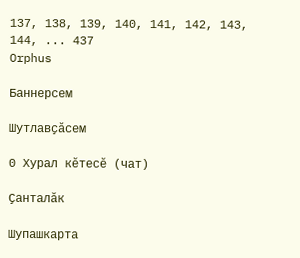137, 138, 139, 140, 141, 142, 143, 144, ... 437
Orphus

Баннерсем

Шутлавҫӑсем

0 Хурал кӗтесӗ (чат)

Ҫанталӑк

Шупашкарта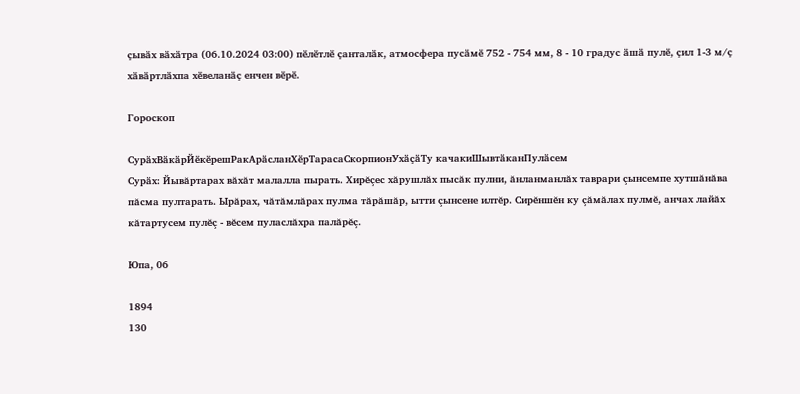ҫывӑх вӑхӑтра (06.10.2024 03:00) пӗлӗтлӗ ҫанталӑк, атмосфера пусӑмӗ 752 - 754 мм, 8 - 10 градус ӑшӑ пулӗ, ҫил 1-3 м/ҫ хӑвӑртлӑхпа хӗвеланӑҫ енчен вӗрӗ.

Гороскоп

СурӑхВӑкӑрЙӗкӗрешРакАрӑсланХӗрТарасаСкорпионУхӑҫӑТу качакиШывтӑканПулӑсем
Сурӑх: Йывăртарах вăхăт малалла пырать. Хирĕçес хăрушлăх пысăк пулни, ăнланманлăх таврари çынсемпе хутшăнăва пăсма пултарать. Ырăрах, чăтăмлăрах пулма тăрăшăр, ытти çынсене илтĕр. Сирĕншĕн ку çăмăлах пулмĕ, анчах лайăх кăтартусем пулĕç - вĕсем пуласлăхра палăрĕç.

Юпа, 06

1894
130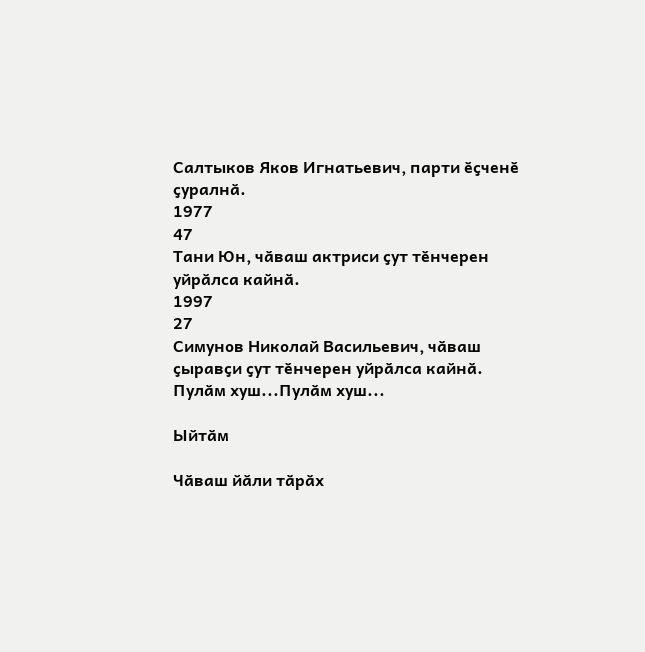Салтыков Яков Игнатьевич, парти ӗҫченӗ ҫуралнӑ.
1977
47
Тани Юн, чӑваш актриси ҫут тӗнчерен уйрӑлса кайнӑ.
1997
27
Симунов Николай Васильевич, чӑваш ҫыравҫи ҫут тӗнчерен уйрӑлса кайнӑ.
Пулӑм хуш...Пулӑм хуш...

Ыйтӑм

Чӑваш йӑли тӑрӑх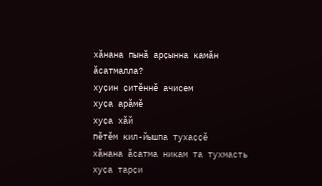хӑнана пынӑ арҫынна камӑн ӑсатмалла?
хуҫин ҫитӗннӗ ачисем
хуҫа арӑмӗ
хуҫа хӑй
пӗтӗм кил-йышпа тухаҫҫӗ
хӑнана ӑсатма никам та тухмасть
хуҫа тарҫи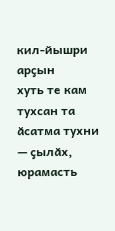кил-йышри арҫын
хуть те кам тухсан та
ӑсатма тухни — ҫылӑх, юрамасть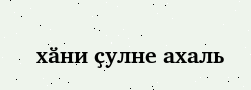хӑни ҫулне ахаль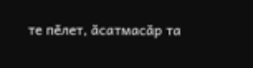те пӗлет, ӑсатмасӑр та